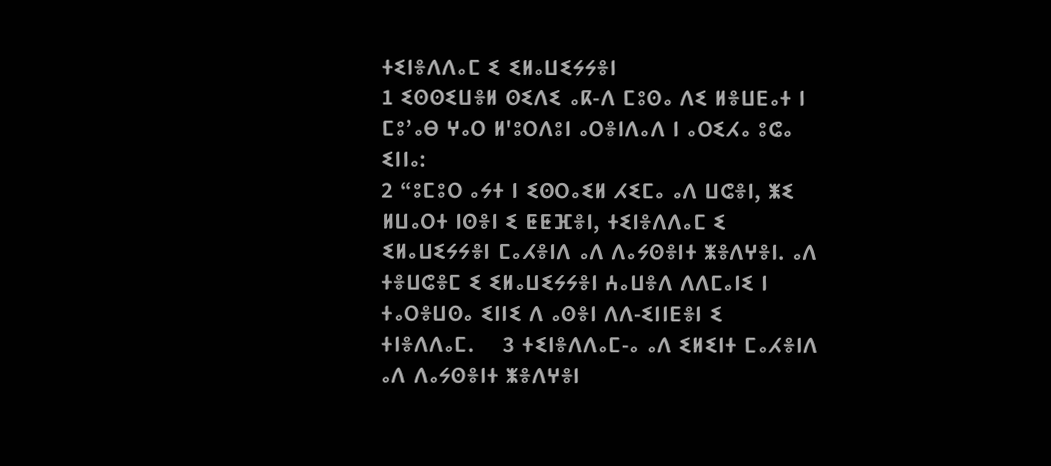ⵜⵉⵏⴻⴷⴷⴰⵎ ⵉ ⵉⵍⴰⵡⵉⵢⵢⴻⵏ
1 ⵉⵙⵙⵉⵡⴻⵍ ⵙⵉⴷⵉ ⴰⴽ-ⴷ ⵎⵓⵙⴰ ⴷⵉ ⵍⴻⵡⴹⴰⵜ ⵏ ⵎⵓ’ⴰⴱ ⵖⴰⵔ ⵍ'ⵓⵔⴷⵓⵏ ⴰⵔⴻⵏⴷⴰⴷ ⵏ ⴰⵔⵉⵃⴰ ⵓⵛⴰ ⵉⵏⵏⴰ:
2 “ⵓⵎⵓⵔ ⴰⵢⵜ ⵏ ⵉⵙⵔⴰⵉⵍ ⵃⵉⵎⴰ ⴰⴷ ⵡⵛⴻⵏ, ⵥⵉ ⵍⵡⴰⵔⵜ ⵏⵙⴻⵏ ⵉ ⵟⵟⴼⴻⵏ, ⵜⵉⵏⴻⴷⴷⴰⵎ ⵉ ⵉⵍⴰⵡⵉⵢⵢⴻⵏ ⵎⴰⵃⴻⵏⴷ ⴰⴷ ⴷⴰⵢⵙⴻⵏⵜ ⵥⴻⴷⵖⴻⵏ. ⴰⴷ ⵜⴻⵡⵛⴻⵎ ⵉ ⵉⵍⴰⵡⵉⵢⵢⴻⵏ ⵄⴰⵡⴻⴷ ⴷⴷⵎⴰⵏⵉ ⵏ ⵜⴰⵔⴻⵡⵙⴰ ⵉⵏⵏⵉ ⴷ ⴰⵙⴻⵏ ⴷⴷ-ⵉⵏⵏⴹⴻⵏ ⵉ ⵜⵏⴻⴷⴷⴰⵎ.    3 ⵜⵉⵏⴻⴷⴷⴰⵎ-ⴰ ⴰⴷ ⵉⵍⵉⵏⵜ ⵎⴰⵃⴻⵏⴷ ⴰⴷ ⴷⴰⵢⵙⴻⵏⵜ ⵥⴻⴷⵖⴻⵏ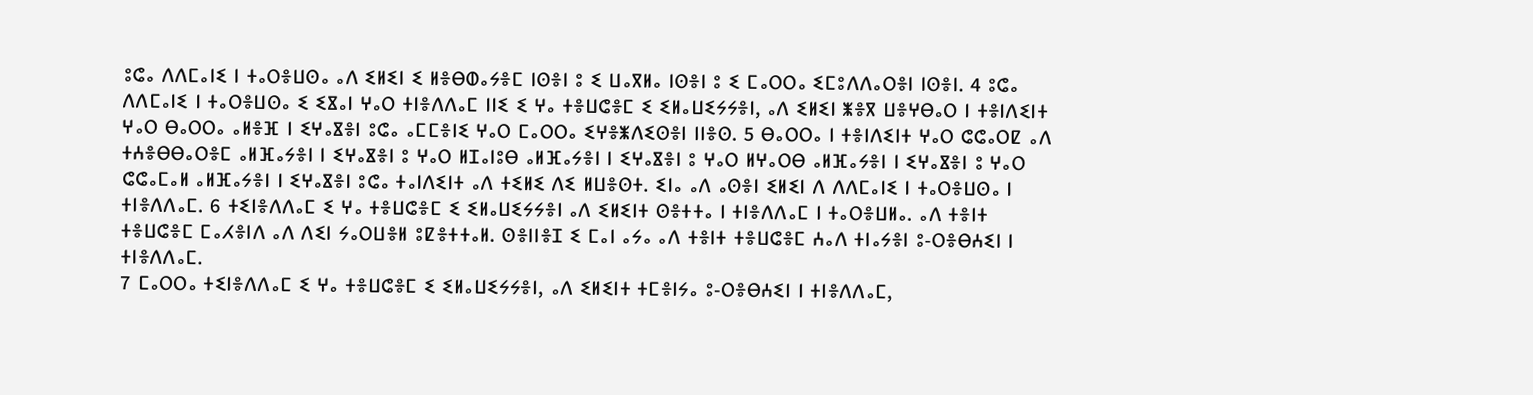ⵓⵛⴰ ⴷⴷⵎⴰⵏⵉ ⵏ ⵜⴰⵔⴻⵡⵙⴰ ⴰⴷ ⵉⵍⵉⵏ ⵉ ⵍⴻⴱⵀⴰⵢⴻⵎ ⵏⵙⴻⵏ ⵓ ⵉ ⵡⴰⴳⵍⴰ ⵏⵙⴻⵏ ⵓ ⵉ ⵎⴰⵔⵔⴰ ⵉⵎⵓⴷⴷⴰⵔⴻⵏ ⵏⵙⴻⵏ. 4 ⵓⵛⴰ ⴷⴷⵎⴰⵏⵉ ⵏ ⵜⴰⵔⴻⵡⵙⴰ ⵉ ⵉⴵⴰⵏ ⵖⴰⵔ ⵜⵏⴻⴷⴷⴰⵎ ⵏⵏⵉ ⵉ ⵖⴰ ⵜⴻⵡⵛⴻⵎ ⵉ ⵉⵍⴰⵡⵉⵢⵢⴻⵏ, ⴰⴷ ⵉⵍⵉⵏ ⵥⴻⴳ ⵡⴻⵖⴱⴰⵔ ⵏ ⵜⴻⵏⴷⵉⵏⵜ ⵖⴰⵔ ⴱⴰⵔⵔⴰ ⴰⵍⴻⴼ ⵏ ⵉⵖⴰⴵⴻⵏ ⵓⵛⴰ ⴰⵎⵎⴻⵏⵉ ⵖⴰⵔ ⵎⴰⵔⵔⴰ ⵉⵖⴻⵥⴷⵉⵙⴻⵏ ⵏⵏⴻⵙ. 5 ⴱⴰⵔⵔⴰ ⵏ ⵜⴻⵏⴷⵉⵏⵜ ⵖⴰⵔ ⵛⵛⴰⵔⵇ ⴰⴷ ⵜⵄⴻⴱⴱⴰⵔⴻⵎ ⴰⵍⴼⴰⵢⴻⵏ ⵏ ⵉⵖⴰⴵⴻⵏ ⵓ ⵖⴰⵔ ⵍⵊⴰⵏⵓⴱ ⴰⵍⴼⴰⵢⴻⵏ ⵏ ⵉⵖⴰⴵⴻⵏ ⵓ ⵖⴰⵔ ⵍⵖⴰⵔⴱ ⴰⵍⴼⴰⵢⴻⵏ ⵏ ⵉⵖⴰⴵⴻⵏ ⵓ ⵖⴰⵔ ⵛⵛⴰⵎⴰⵍ ⴰⵍⴼⴰⵢⴻⵏ ⵏ ⵉⵖⴰⴵⴻⵏ ⵓⵛⴰ ⵜⴰⵏⴷⵉⵏⵜ ⴰⴷ ⵜⵉⵍⵉ ⴷⵉ ⵍⵡⴻⵙⵜ. ⵉⵏⴰ ⴰⴷ ⴰⵙⴻⵏ ⵉⵍⵉⵏ ⴷ ⴷⴷⵎⴰⵏⵉ ⵏ ⵜⴰⵔⴻⵡⵙⴰ ⵏ ⵜⵏⴻⴷⴷⴰⵎ. 6 ⵜⵉⵏⴻⴷⴷⴰⵎ ⵉ ⵖⴰ ⵜⴻⵡⵛⴻⵎ ⵉ ⵉⵍⴰⵡⵉⵢⵢⴻⵏ ⴰⴷ ⵉⵍⵉⵏⵜ ⵙⴻⵜⵜⴰ ⵏ ⵜⵏⴻⴷⴷⴰⵎ ⵏ ⵜⴰⵔⴻⵡⵍⴰ. ⴰⴷ ⵜⴻⵏⵜ ⵜⴻⵡⵛⴻⵎ ⵎⴰⵃⴻⵏⴷ ⴰⴷ ⴷⵉⵏ ⵢⴰⵔⵡⴻⵍ ⵓⵇⴻⵜⵜⴰⵍ. ⵙⴻⵏⵏⴻⵊ ⵉ ⵎⴰⵏ ⴰⵢⴰ ⴰⴷ ⵜⴻⵏⵜ ⵜⴻⵡⵛⴻⵎ ⵄⴰⴷ ⵜⵏⴰⵢⴻⵏ ⵓ-ⵔⴻⴱⵄⵉⵏ ⵏ ⵜⵏⴻⴷⴷⴰⵎ.
7 ⵎⴰⵔⵔⴰ ⵜⵉⵏⴻⴷⴷⴰⵎ ⵉ ⵖⴰ ⵜⴻⵡⵛⴻⵎ ⵉ ⵉⵍⴰⵡⵉⵢⵢⴻⵏ, ⴰⴷ ⵉⵍⵉⵏⵜ ⵜⵎⴻⵏⵢⴰ ⵓ-ⵔⴻⴱⵄⵉⵏ ⵏ ⵜⵏⴻⴷⴷⴰⵎ,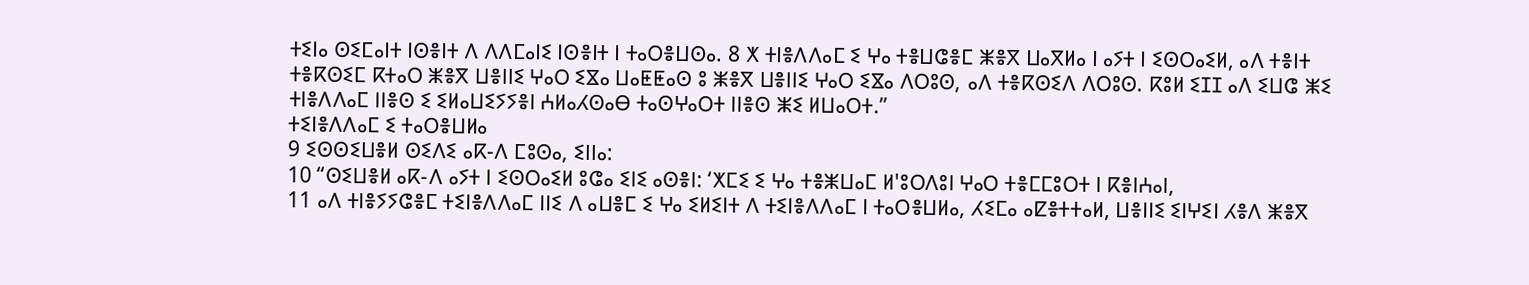ⵜⵉⵏⴰ ⵙⵉⵎⴰⵏⵜ ⵏⵙⴻⵏⵜ ⴷ ⴷⴷⵎⴰⵏⵉ ⵏⵙⴻⵏⵜ ⵏ ⵜⴰⵔⴻⵡⵙⴰ. 8 ⵅ ⵜⵏⴻⴷⴷⴰⵎ ⵉ ⵖⴰ ⵜⴻⵡⵛⴻⵎ ⵥⴻⴳ ⵡⴰⴳⵍⴰ ⵏ ⴰⵢⵜ ⵏ ⵉⵙⵔⴰⵉⵍ, ⴰⴷ ⵜⴻⵏⵜ ⵜⴻⴽⵙⵉⵎ ⴽⵜⴰⵔ ⵥⴻⴳ ⵡⴻⵏⵏⵉ ⵖⴰⵔ ⵉⴵⴰ ⵡⴰⵟⵟⴰⵙ ⵓ ⵥⴻⴳ ⵡⴻⵏⵏⵉ ⵖⴰⵔ ⵉⴵⴰ ⴷⵔⵓⵙ, ⴰⴷ ⵜⴻⴽⵙⵉⴷ ⴷⵔⵓⵙ. ⴽⵓⵍ ⵉⵊⵊ ⴰⴷ ⵉⵡⵛ ⵥⵉ ⵜⵏⴻⴷⴷⴰⵎ ⵏⵏⴻⵙ ⵉ ⵉⵍⴰⵡⵉⵢⵢⴻⵏ ⵄⵍⴰⵃⵙⴰⴱ ⵜⴰⵙⵖⴰⵔⵜ ⵏⵏⴻⵙ ⵥⵉ ⵍⵡⴰⵔⵜ.”
ⵜⵉⵏⴻⴷⴷⴰⵎ ⵉ ⵜⴰⵔⴻⵡⵍⴰ
9 ⵉⵙⵙⵉⵡⴻⵍ ⵙⵉⴷⵉ ⴰⴽ-ⴷ ⵎⵓⵙⴰ, ⵉⵏⵏⴰ:
10 “ⵙⵉⵡⴻⵍ ⴰⴽ-ⴷ ⴰⵢⵜ ⵏ ⵉⵙⵔⴰⵉⵍ ⵓⵛⴰ ⵉⵏⵉ ⴰⵙⴻⵏ: ‘ⵅⵎⵉ ⵉ ⵖⴰ ⵜⴻⵥⵡⴰⵎ ⵍ'ⵓⵔⴷⵓⵏ ⵖⴰⵔ ⵜⴻⵎⵎⵓⵔⵜ ⵏ ⴽⴻⵏⵄⴰⵏ,
11 ⴰⴷ ⵜⵏⴻⵢⵢⵛⴻⵎ ⵜⵉⵏⴻⴷⴷⴰⵎ ⵏⵏⵉ ⴷ ⴰⵡⴻⵎ ⵉ ⵖⴰ ⵉⵍⵉⵏⵜ ⴷ ⵜⵉⵏⴻⴷⴷⴰⵎ ⵏ ⵜⴰⵔⴻⵡⵍⴰ, ⵃⵉⵎⴰ ⴰⵇⴻⵜⵜⴰⵍ, ⵡⴻⵏⵏⵉ ⵉⵏⵖⵉⵏ ⵃⴻⴷ ⵥⴻⴳ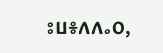ⵓⵡⴻⴷⴷⴰⵔ,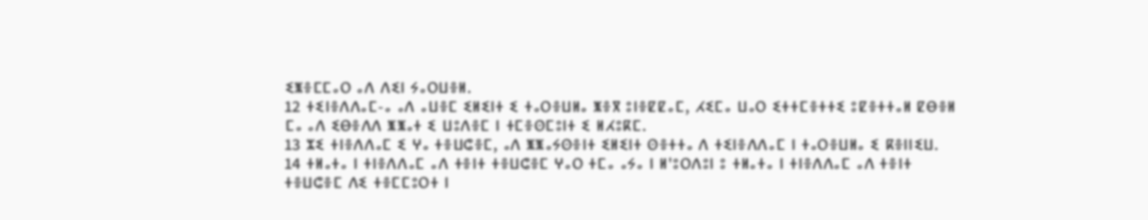ⵉⵥⴻⵎⵎⴰⵔ ⴰⴷ ⴷⵉⵏ ⵢⴰⵔⵡⴻⵍ.
12 ⵜⵉⵏⴻⴷⴷⴰⵎ-ⴰ ⴰⴷ ⴰⵡⴻⵎ ⵉⵍⵉⵏⵜ ⵉ ⵜⴰⵔⴻⵡⵍⴰ ⵥⴻⴳ ⵓⵏⴻⵇⵇⴰⵎ, ⵃⵉⵎⴰ ⵡⴰⵔ ⵉⵜⵜⵎⴻⵜⵜⵉ ⵓⵇⴻⵜⵜⴰⵍ ⵇⴱⴻⵍ ⵎⴰ ⴰⴷ ⵉⴱⴻⴷⴷ ⵥⵥⴰⵜ ⵉ ⵡⵓⴷⴻⵎ ⵏ ⵜⵎⴻⵙⵎⵓⵏⵜ ⵉ ⵍⵃⵓⴽⵎ.
13 ⵣⵉ ⵜⵏⴻⴷⴷⴰⵎ ⵉ ⵖⴰ ⵜⴻⵡⵛⴻⵎ, ⴰⴷ ⵥⵥⴰⵢⵙⴻⵏⵜ ⵉⵍⵉⵏⵜ ⵙⴻⵜⵜⴰ ⴷ ⵜⵉⵏⴻⴷⴷⴰⵎ ⵏ ⵜⴰⵔⴻⵡⵍⴰ ⵉ ⴽⴻⵏⵏⵉⵡ.
14 ⵜⵍⴰⵜⴰ ⵏ ⵜⵏⴻⴷⴷⴰⵎ ⴰⴷ ⵜⴻⵏⵜ ⵜⴻⵡⵛⴻⵎ ⵖⴰⵔ ⵜⵎⴰ ⴰⵢⴰ ⵏ ⵍ'ⵓⵔⴷⵓⵏ ⵓ ⵜⵍⴰⵜⴰ ⵏ ⵜⵏⴻⴷⴷⴰⵎ ⴰⴷ ⵜⴻⵏⵜ ⵜⴻⵡⵛⴻⵎ ⴷⵉ ⵜⴻⵎⵎⵓⵔⵜ ⵏ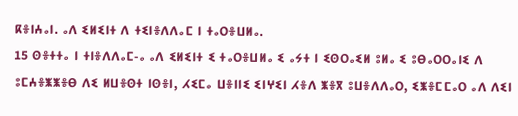ⴽⴻⵏⵄⴰⵏ. ⴰⴷ ⵉⵍⵉⵏⵜ ⴷ ⵜⵉⵏⴻⴷⴷⴰⵎ ⵏ ⵜⴰⵔⴻⵡⵍⴰ.
15 ⵙⴻⵜⵜⴰ ⵏ ⵜⵏⴻⴷⴷⴰⵎ-ⴰ ⴰⴷ ⵉⵍⵉⵏⵜ ⵉ ⵜⴰⵔⴻⵡⵍⴰ ⵉ ⴰⵢⵜ ⵏ ⵉⵙⵔⴰⵉⵍ ⵓⵍⴰ ⵉ ⵓⴱⴰⵔⵔⴰⵏⵉ ⴷ ⵓⵎⵄⴻⵥⵥⴻⴱ ⴷⵉ ⵍⵡⴻⵙⵜ ⵏⵙⴻⵏ, ⵃⵉⵎⴰ ⵡⴻⵏⵏⵉ ⵉⵏⵖⵉⵏ ⵃⴻⴷ ⵥⴻⴳ ⵓⵡⴻⴷⴷⴰⵔ, ⵉⵥⴻⵎⵎⴰⵔ ⴰⴷ ⴷⵉⵏ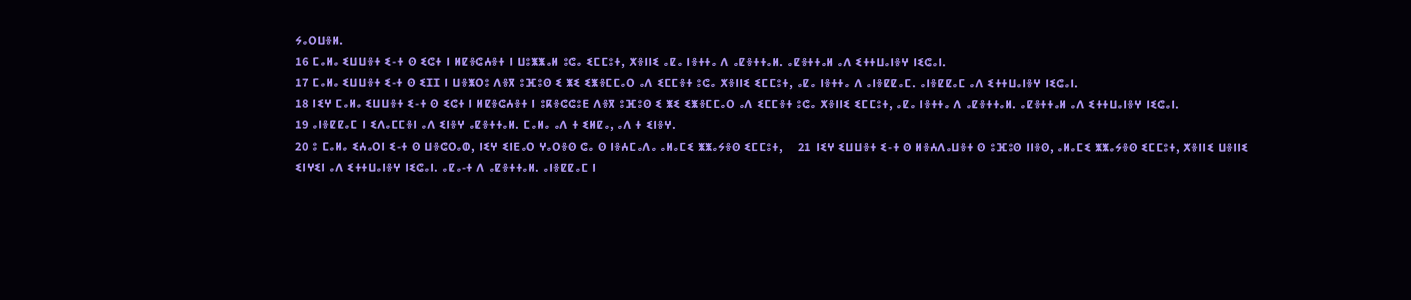ⵢⴰⵔⵡⴻⵍ.
16 ⵎⴰⵍⴰ ⵉⵡⵡⴻⵜ ⵉ-ⵜ ⵙ ⵉⵛⵜ ⵏ ⵍⵇⴻⵛⵄⴻⵜ ⵏ ⵡⵓⵥⵥⴰⵍ ⵓⵛⴰ ⵉⵎⵎⵓⵜ, ⵅⴻⵏⵏⵉ ⴰⵇⴰ ⵏⴻⵜⵜⴰ ⴷ ⴰⵇⴻⵜⵜⴰⵍ. ⴰⵇⴻⵜⵜⴰⵍ ⴰⴷ ⵉⵜⵜⵡⴰⵏⴻⵖ ⵏⵉⵛⴰⵏ.
17 ⵎⴰⵍⴰ ⵉⵡⵡⴻⵜ ⵉ-ⵜ ⵙ ⵉⵊⵊ ⵏ ⵡⴻⵥⵔⵓ ⴷⴻⴳ ⵓⴼⵓⵙ ⵉ ⵥⵉ ⵉⵥⴻⵎⵎⴰⵔ ⴰⴷ ⵉⵎⵎⴻⵜ ⵓⵛⴰ ⵅⴻⵏⵏⵉ ⵉⵎⵎⵓⵜ, ⴰⵇⴰ ⵏⴻⵜⵜⴰ ⴷ ⴰⵏⴻⵇⵇⴰⵎ. ⴰⵏⴻⵇⵇⴰⵎ ⴰⴷ ⵉⵜⵜⵡⴰⵏⴻⵖ ⵏⵉⵛⴰⵏ.
18 ⵏⵉⵖ ⵎⴰⵍⴰ ⵉⵡⵡⴻⵜ ⵉ-ⵜ ⵙ ⵉⵛⵜ ⵏ ⵍⵇⴻⵛⵄⴻⵜ ⵏ ⵓⴽⴻⵛⵛⵓⴹ ⴷⴻⴳ ⵓⴼⵓⵙ ⵉ ⵥⵉ ⵉⵥⴻⵎⵎⴰⵔ ⴰⴷ ⵉⵎⵎⴻⵜ ⵓⵛⴰ ⵅⴻⵏⵏⵉ ⵉⵎⵎⵓⵜ, ⴰⵇⴰ ⵏⴻⵜⵜⴰ ⴷ ⴰⵇⴻⵜⵜⴰⵍ. ⴰⵇⴻⵜⵜⴰⵍ ⴰⴷ ⵉⵜⵜⵡⴰⵏⴻⵖ ⵏⵉⵛⴰⵏ.
19 ⴰⵏⴻⵇⵇⴰⵎ ⵏ ⵉⴷⴰⵎⵎⴻⵏ ⴰⴷ ⵉⵏⴻⵖ ⴰⵇⴻⵜⵜⴰⵍ. ⵎⴰⵍⴰ ⴰⴷ ⵜ ⵉⵍⵇⴰ, ⴰⴷ ⵜ ⵉⵏⴻⵖ.
20 ⵓ ⵎⴰⵍⴰ ⵉⵄⴰⵔⵏ ⵉ-ⵜ ⵙ ⵡⴻⵛⵔⴰⵀ, ⵏⵉⵖ ⵉⵏⴹⴰⵔ ⵖⴰⵔⴻⵙ ⵛⴰ ⵙ ⵏⴻⵄⵎⴰⴷⴰ ⴰⵍⴰⵎⵉ ⵥⵥⴰⵢⴻⵙ ⵉⵎⵎⵓⵜ,    21 ⵏⵉⵖ ⵉⵡⵡⴻⵜ ⵉ-ⵜ ⵙ ⵍⴻⵄⴷⴰⵡⴻⵜ ⵙ ⵓⴼⵓⵙ ⵏⵏⴻⵙ, ⴰⵍⴰⵎⵉ ⵥⵥⴰⵢⴻⵙ ⵉⵎⵎⵓⵜ, ⵅⴻⵏⵏⵉ ⵡⴻⵏⵏⵉ ⵉⵏⵖⵉⵏ ⴰⴷ ⵉⵜⵜⵡⴰⵏⴻⵖ ⵏⵉⵛⴰⵏ. ⴰⵇⴰ-ⵜ ⴷ ⴰⵇⴻⵜⵜⴰⵍ. ⴰⵏⴻⵇⵇⴰⵎ ⵏ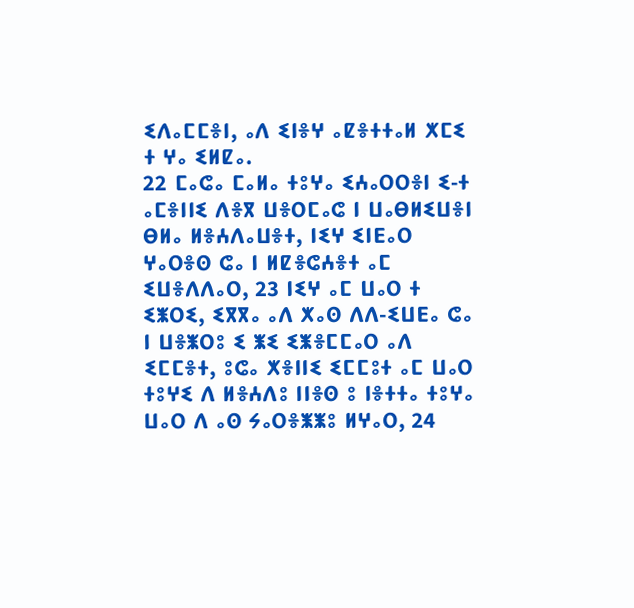ⵉⴷⴰⵎⵎⴻⵏ, ⴰⴷ ⵉⵏⴻⵖ ⴰⵇⴻⵜⵜⴰⵍ ⵅⵎⵉ ⵜ ⵖⴰ ⵉⵍⵇⴰ.
22 ⵎⴰⵛⴰ ⵎⴰⵍⴰ ⵜⵓⵖⴰ ⵉⵄⴰⵔⵔⴻⵏ ⵉ-ⵜ ⴰⵎⴻⵏⵏⵉ ⴷⴻⴳ ⵡⴻⵔⵎⴰⵛ ⵏ ⵡⴰⴱⵍⵉⵡⴻⵏ ⴱⵍⴰ ⵍⴻⵄⴷⴰⵡⴻⵜ, ⵏⵉⵖ ⵉⵏⴹⴰⵔ ⵖⴰⵔⴻⵙ ⵛⴰ ⵏ ⵍⵇⴻⵛⵄⴻⵜ ⴰⵎ ⵉⵡⴻⴷⴷⴰⵔ, 23 ⵏⵉⵖ ⴰⵎ ⵡⴰⵔ ⵜ ⵉⵥⵔⵉ, ⵉⴳⴳⴰ ⴰⴷ ⵅⴰⵙ ⴷⴷ-ⵉⵡⴹⴰ ⵛⴰ ⵏ ⵡⴻⵥⵔⵓ ⵉ ⵥⵉ ⵉⵥⴻⵎⵎⴰⵔ ⴰⴷ ⵉⵎⵎⴻⵜ, ⵓⵛⴰ ⵅⴻⵏⵏⵉ ⵉⵎⵎⵓⵜ ⴰⵎ ⵡⴰⵔ ⵜⵓⵖⵉ ⴷ ⵍⴻⵄⴷⵓ ⵏⵏⴻⵙ ⵓ ⵏⴻⵜⵜⴰ ⵜⵓⵖⴰ ⵡⴰⵔ ⴷ ⴰⵙ ⵢⴰⵔⴻⵥⵥⵓ ⵍⵖⴰⵔ, 24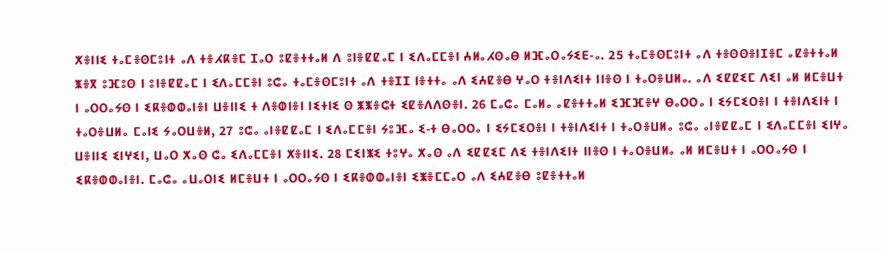ⵅⴻⵏⵏⵉ ⵜⴰⵎⴻⵙⵎⵓⵏⵜ ⴰⴷ ⵜⴻⵃⴽⴻⵎ ⵊⴰⵔ ⵓⵇⴻⵜⵜⴰⵍ ⴷ ⵓⵏⴻⵇⵇⴰⵎ ⵏ ⵉⴷⴰⵎⵎⴻⵏ ⵄⵍⴰⵃⵙⴰⴱ ⵍⴼⴰⵔⴰⵢⵉⴹ-ⴰ. 25 ⵜⴰⵎⴻⵙⵎⵓⵏⵜ ⴰⴷ ⵜⴻⵙⵙⴻⵏⵊⴻⵎ ⴰⵇⴻⵜⵜⴰⵍ ⵥⴻⴳ ⵓⴼⵓⵙ ⵏ ⵓⵏⴻⵇⵇⴰⵎ ⵏ ⵉⴷⴰⵎⵎⴻⵏ ⵓⵛⴰ ⵜⴰⵎⴻⵙⵎⵓⵏⵜ ⴰⴷ ⵜⴻⵊⵊ ⵏⴻⵜⵜⴰ ⴰⴷ ⵉⵄⵇⴻⴱ ⵖⴰⵔ ⵜⴻⵏⴷⵉⵏⵜ ⵏⵏⴻⵙ ⵏ ⵜⴰⵔⴻⵡⵍⴰ. ⴰⴷ ⵉⵇⵇⵉⵎ ⴷⵉⵏ ⴰⵍ ⵍⵎⴻⵡⵜ ⵏ ⴰⵔⵔⴰⵢⵙ ⵏ ⵉⴽⴻⵀⵀⴰⵏⴻⵏ ⵡⴻⵏⵏⵉ ⵜ ⴷⴻⵀⵏⴻⵏ ⵏⵉⵜⵏⵉ ⵙ ⵥⵥⴻⵛⵜ ⵉⵇⴻⴷⴷⵙⴻⵏ. 26 ⵎⴰⵛⴰ ⵎⴰⵍⴰ ⴰⵇⴻⵜⵜⴰⵍ ⵉⴼⴼⴻⵖ ⴱⴰⵔⵔⴰ ⵏ ⵉⵢⵎⵉⵔⴻⵏ ⵏ ⵜⴻⵏⴷⵉⵏⵜ ⵏ ⵜⴰⵔⴻⵡⵍⴰ ⵎⴰⵏⵉ ⵢⴰⵔⵡⴻⵍ, 27 ⵓⵛⴰ ⴰⵏⴻⵇⵇⴰⵎ ⵏ ⵉⴷⴰⵎⵎⴻⵏ ⵢⵓⴼⴰ ⵉ-ⵜ ⴱⴰⵔⵔⴰ ⵏ ⵉⵢⵎⵉⵔⴻⵏ ⵏ ⵜⴻⵏⴷⵉⵏⵜ ⵏ ⵜⴰⵔⴻⵡⵍⴰ ⵓⵛⴰ ⴰⵏⴻⵇⵇⴰⵎ ⵏ ⵉⴷⴰⵎⵎⴻⵏ ⵉⵏⵖⴰ ⵡⴻⵏⵏⵉ ⵉⵏⵖⵉⵏ, ⵡⴰⵔ ⵅⴰⵙ ⵛⴰ ⵉⴷⴰⵎⵎⴻⵏ ⵅⴻⵏⵏⵉ. 28 ⵎⵉⵏⵥⵉ ⵜⵓⵖⴰ ⵅⴰⵙ ⴰⴷ ⵉⵇⵇⵉⵎ ⴷⵉ ⵜⴻⵏⴷⵉⵏⵜ ⵏⵏⴻⵙ ⵏ ⵜⴰⵔⴻⵡⵍⴰ ⴰⵍ ⵍⵎⴻⵡⵜ ⵏ ⴰⵔⵔⴰⵢⵙ ⵏ ⵉⴽⴻⵀⵀⴰⵏⴻⵏ. ⵎⴰⵛⴰ ⴰⵡⴰⵔⵏⵉ ⵍⵎⴻⵡⵜ ⵏ ⴰⵔⵔⴰⵢⵙ ⵏ ⵉⴽⴻⵀⵀⴰⵏⴻⵏ ⵉⵥⴻⵎⵎⴰⵔ ⴰⴷ ⵉⵄⵇⴻⴱ ⵓⵇⴻⵜⵜⴰⵍ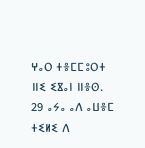ⵖⴰⵔ ⵜⴻⵎⵎⵓⵔⵜ ⵏⵏⵉ ⵉⴵⴰⵏ ⵏⵏⴻⵙ. 29 ⴰⵢⴰ ⴰⴷ ⴰⵡⴻⵎ ⵜⵉⵍⵉ ⴷ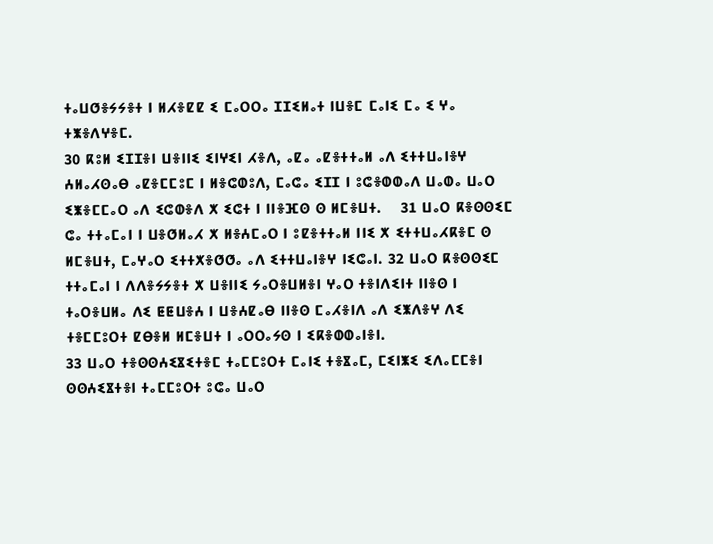ⵜⴰⵡⵚⴻⵢⵢⴻⵜ ⵏ ⵍⵃⴻⵇⵇ ⵉ ⵎⴰⵔⵔⴰ ⵊⵊⵉⵍⴰⵜ ⵏⵡⴻⵎ ⵎⴰⵏⵉ ⵎⴰ ⵉ ⵖⴰ ⵜⵥⴻⴷⵖⴻⵎ.
30 ⴽⵓⵍ ⵉⵊⵊⴻⵏ ⵡⴻⵏⵏⵉ ⵉⵏⵖⵉⵏ ⵃⴻⴷ, ⴰⵇⴰ ⴰⵇⴻⵜⵜⴰⵍ ⴰⴷ ⵉⵜⵜⵡⴰⵏⴻⵖ ⵄⵍⴰⵃⵙⴰⴱ ⴰⵇⴻⵎⵎⵓⵎ ⵏ ⵍⴻⵛⵀⵓⴷ, ⵎⴰⵛⴰ ⵉⵊⵊ ⵏ ⵓⵛⴻⵀⵀⴰⴷ ⵡⴰⵀⴰ ⵡⴰⵔ ⵉⵥⴻⵎⵎⴰⵔ ⴰⴷ ⵉⵛⵀⴻⴷ ⵅ ⵉⵛⵜ ⵏ ⵏⵏⴻⴼⵙ ⵙ ⵍⵎⴻⵡⵜ.    31 ⵡⴰⵔ ⴽⴻⵙⵙⵉⵎ ⵛⴰ ⵜⵜⴰⵎⴰⵏ ⵏ ⵡⴻⵚⵍⴰⵃ ⵅ ⵍⴻⵄⵎⴰⵔ ⵏ ⵓⵇⴻⵜⵜⴰⵍ ⵏⵏⵉ ⵅ ⵉⵜⵜⵡⴰⵃⴽⴻⵎ ⵙ ⵍⵎⴻⵡⵜ, ⵎⴰⵖⴰⵔ ⵉⵜⵜⵅⴻⵚⵚⴰ ⴰⴷ ⵉⵜⵜⵡⴰⵏⴻⵖ ⵏⵉⵛⴰⵏ. 32 ⵡⴰⵔ ⴽⴻⵙⵙⵉⵎ ⵜⵜⴰⵎⴰⵏ ⵏ ⴷⴷⴻⵢⵢⴻⵜ ⵅ ⵡⴻⵏⵏⵉ ⵢⴰⵔⴻⵡⵍⴻⵏ ⵖⴰⵔ ⵜⴻⵏⴷⵉⵏⵜ ⵏⵏⴻⵙ ⵏ ⵜⴰⵔⴻⵡⵍⴰ ⴷⵉ ⵟⵟⵡⴻⵄ ⵏ ⵡⴻⵄⵇⴰⴱ ⵏⵏⴻⵙ ⵎⴰⵃⴻⵏⴷ ⴰⴷ ⵉⵥⴷⴻⵖ ⴷⵉ ⵜⴻⵎⵎⵓⵔⵜ ⵇⴱⴻⵍ ⵍⵎⴻⵡⵜ ⵏ ⴰⵔⵔⴰⵢⵙ ⵏ ⵉⴽⴻⵀⵀⴰⵏⴻⵏ.
33 ⵡⴰⵔ ⵜⴻⵙⵙⵄⵉⴵⵉⵜⴻⵎ ⵜⴰⵎⵎⵓⵔⵜ ⵎⴰⵏⵉ ⵜⴻⴵⴰⵎ, ⵎⵉⵏⵥⵉ ⵉⴷⴰⵎⵎⴻⵏ ⵙⵙⵄⵉⴵⵜⴻⵏ ⵜⴰⵎⵎⵓⵔⵜ ⵓⵛⴰ ⵡⴰⵔ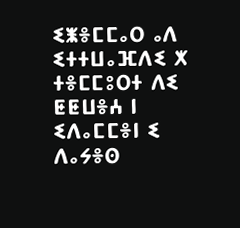ⵉⵥⴻⵎⵎⴰⵔ ⴰⴷ ⵉⵜⵜⵡⴰⴼⴷⵉ ⵅ ⵜⴻⵎⵎⵓⵔⵜ ⴷⵉ ⵟⵟⵡⴻⵄ ⵏ ⵉⴷⴰⵎⵎⴻⵏ ⵉ ⴷⴰⵢⴻⵙ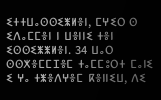ⵉⵜⵜⵡⴰⵙⵙⵉⵥⵍⴻⵏ, ⵎⵖⵉⵔ ⵙ ⵉⴷⴰⵎⵎⴻⵏ ⵏ ⵡⴻⵏⵏⵉ ⵜⴻⵏ ⵉⵙⵙⵉⵥⵥⵍⴻⵏ. 34 ⵡⴰⵔ ⵙⵙⵅⴻⵎⵎⵊⴻⵎ ⵜⴰⵎⵎⵓⵔⵜ ⵎⴰⵏⵉ ⵉ ⵖⴰ ⵜⵥⴻⴷⵖⴻⵎ ⴽⴻⵏⵏⵉⵡ, ⴷⵉ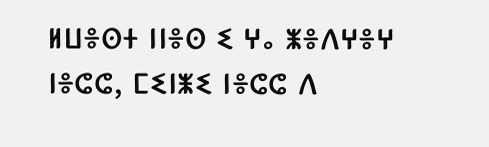ⵍⵡⴻⵙⵜ ⵏⵏⴻⵙ ⵉ ⵖⴰ ⵥⴻⴷⵖⴻⵖ ⵏⴻⵛⵛ, ⵎⵉⵏⵥⵉ ⵏⴻⵛⵛ ⴷ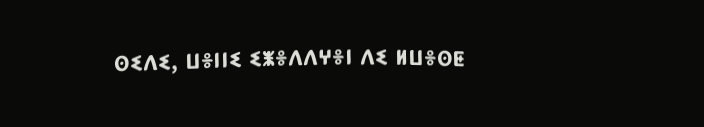ⵙⵉⴷⵉ, ⵡⴻⵏⵏⵉ ⵉⵥⴻⴷⴷⵖⴻⵏ ⴷⵉ ⵍⵡⴻⵙⵟ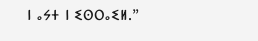ⵏ ⴰⵢⵜ ⵏ ⵉⵙⵔⴰⵉⵍ.”